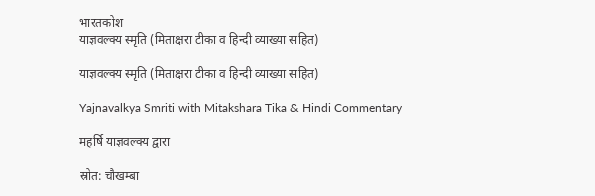भारतकोश
याज्ञवल्क्य स्मृति (मिताक्षरा टीका व हिन्दी व्याख्या सहित)

याज्ञवल्क्य स्मृति (मिताक्षरा टीका व हिन्दी व्याख्या सहित)

Yajnavalkya Smriti with Mitakshara Tika & Hindi Commentary

महर्षि याज्ञवल्क्य द्वारा

स्रोत: चौखम्बा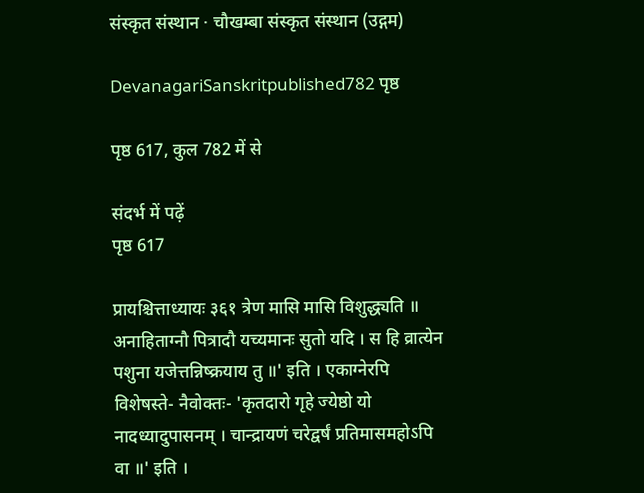संस्कृत संस्थान · चौखम्बा संस्कृत संस्थान (उद्गम)

DevanagariSanskritpublished782 पृष्ठ

पृष्ठ 617, कुल 782 में से

संदर्भ में पढ़ें
पृष्ठ 617

प्रायश्चित्ताध्यायः ३६१ त्रेण मासि मासि विशुद्ध्यति ॥ अनाहिताग्नौ पित्रादौ यच्यमानः सुतो यदि । स हि व्रात्येन पशुना यजेत्तन्निष्क्रयाय तु ॥' इति । एकाग्नेरपि विशेषस्ते- नैवोक्तः- 'कृतदारो गृहे ज्येष्ठो यो नादध्यादुपासनम् । चान्द्रायणं चरेद्वर्षं प्रतिमासमहोऽपि वा ॥' इति ।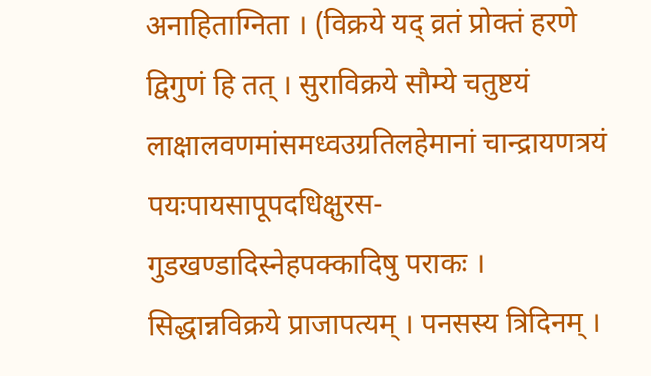अनाहिताग्निता । (विक्रये यद् व्रतं प्रोक्तं हरणे द्विगुणं हि तत् । सुराविक्रये सौम्ये चतुष्टयं लाक्षालवणमांसमध्वउग्रतिलहेमानां चान्द्रायणत्रयं पयःपायसापूपदधिक्षुरस- गुडखण्डादिस्नेहपक्कादिषु पराकः । सिद्धान्नविक्रये प्राजापत्यम् । पनसस्य त्रिदिनम् ।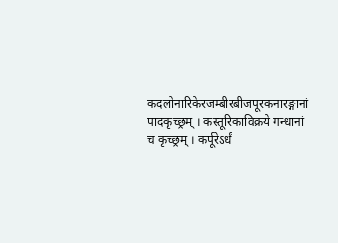कदलोनारिकेरजम्बीरबीजपूरकनारङ्गानां पादकृच्छ्रम् । कस्तूरिकाविक्रये गन्धानां च कृच्छ्रम् । कर्पूरेऽर्धं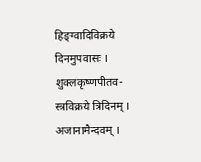हिङ्ग्वादिविक्रये दिनमुपवासः । शुक्लकृष्णपीतव- स्त्रविक्रये त्रिदिनम् । अजानामैन्दवम् ।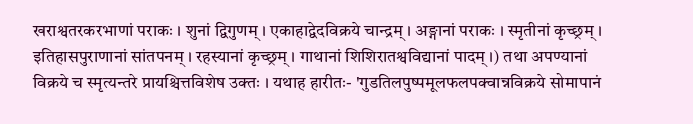खराश्वतरकरभाणां पराकः । शुनां द्विगुणम् । एकाहाद्वेदविक्रये चान्द्रम् । अङ्गानां पराकः । स्मृतीनां कृच्छ्रम् । इतिहासपुराणानां सांतपनम् । रहस्यानां कृच्छ्रम् । गाथानां शिशिरातश्वविद्यानां पादम् ।) तथा अपण्यानां विक्रये च स्मृत्यन्तरे प्रायश्चित्तविशेष उक्तः । यथाह हारीतः- 'गुडतिलपुष्पमूलफलपक्वान्नविक्रये सोमापानं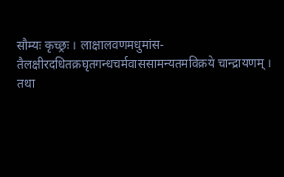सौम्यः कृच्छ्रः । लाक्षालवणमधुमांस- तैलक्षीरदधितक्रघृतगन्धचर्मवाससामन्यतमविक्रये चान्द्रायणम् । तथा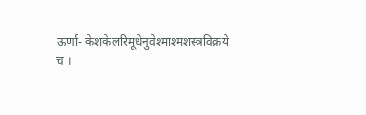ऊर्णा- केशकेलरिमूधेनुवेश्माश्मशस्त्रविक्रये च ।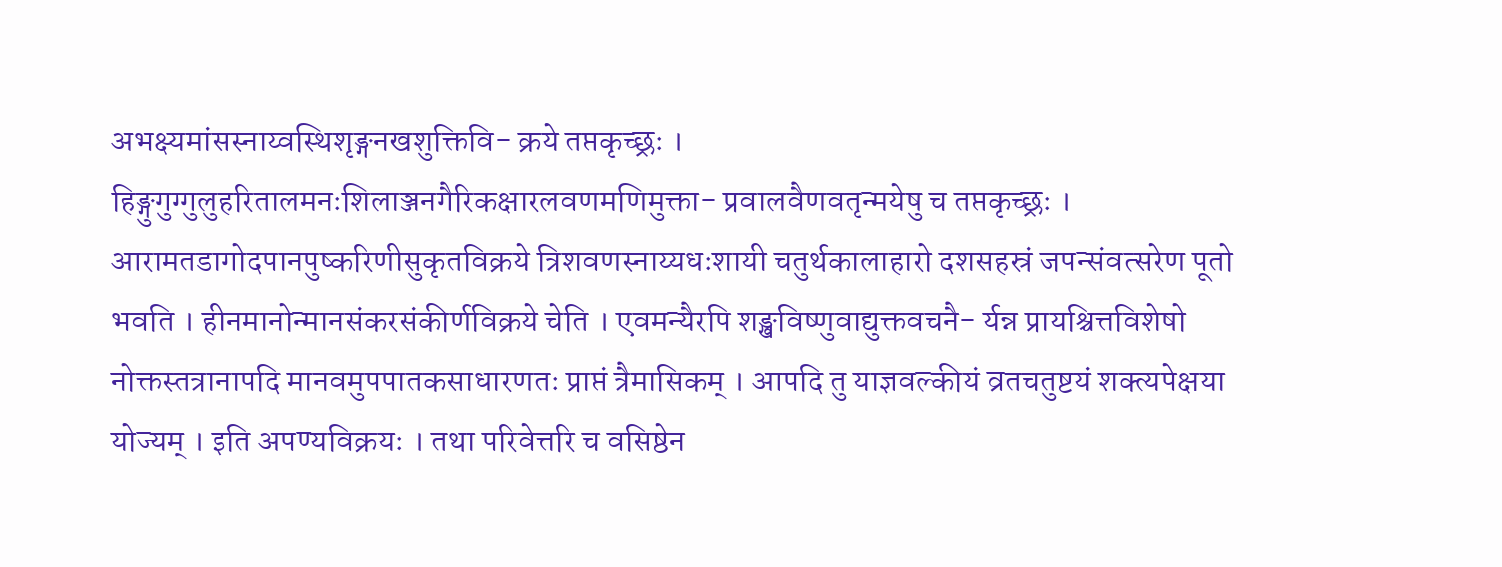अभक्ष्यमांसस्नाय्वस्थिशृङ्गनखशुक्तिवि- क्रये तप्तकृच्छ्रः । हिङ्गुगुग्गुलुहरितालमनःशिलाञ्जनगैरिकक्षारलवणमणिमुक्ता- प्रवालवैणवतृन्मयेषु च तप्तकृच्छ्रः । आरामतडागोदपानपुष्करिणीसुकृतविक्रये त्रिशवणस्नाय्यधःशायी चतुर्थकालाहारो दशसहस्रं जपन्संवत्सरेण पूतो भवति । हीनमानोन्मानसंकरसंकीर्णविक्रये चेति । एवमन्यैरपि शङ्खविष्णुवाद्युक्तवचनै- र्यन्न प्रायश्चित्तविशेषो नोक्तस्तत्रानापदि मानवमुपपातकसाधारणतः प्राप्तं त्रैमासिकम् । आपदि तु याज्ञवल्कीयं व्रतचतुष्टयं शक्त्यपेक्षया योज्यम् । इति अपण्यविक्रयः । तथा परिवेत्तरि च वसिष्ठेन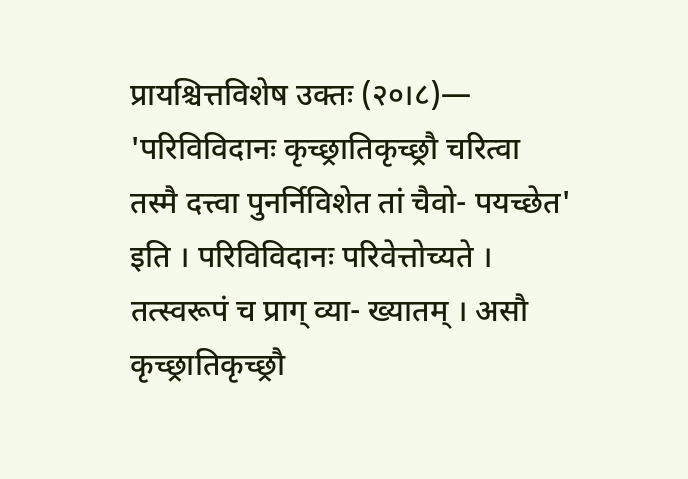प्रायश्चित्तविशेष उक्तः (२०।८)— 'परिविविदानः कृच्छ्रातिकृच्छ्रौ चरित्वा तस्मै दत्त्वा पुनर्निविशेत तां चैवो- पयच्छेत' इति । परिविविदानः परिवेत्तोच्यते । तत्स्वरूपं च प्राग् व्या- ख्यातम् । असौ कृच्छ्रातिकृच्छ्रौ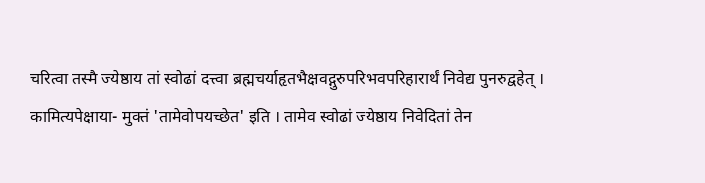चरित्वा तस्मै ज्येष्ठाय तां स्वोढां दत्त्वा ब्रह्मचर्याहृतभैक्षवद्गुरुपरिभवपरिहारार्थं निवेद्य पुनरुद्वहेत् । कामित्यपेक्षाया- मुक्तं 'तामेवोपयच्छेत' इति । तामेव स्वोढां ज्येष्ठाय निवेदितां तेन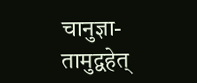चानुज्ञा- तामुद्वहेत्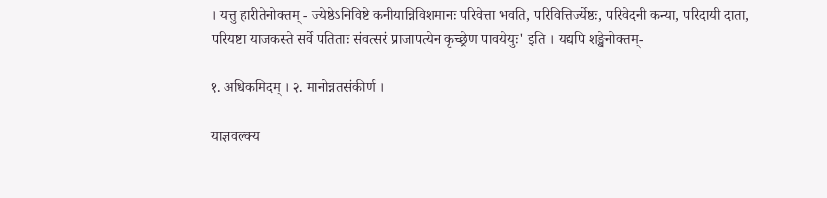। यत्तु हारीतेनोक्तम् - ज्येष्ठेऽनिविष्टे कनीयान्निविशमानः परिवेत्ता भवति, परिवित्तिर्ज्येष्ठः, परिवेदनी कन्या, परिदायी दाता, परियष्टा याजकस्ते सर्वे पतिताः संवत्सरं प्राजापत्येन कृच्छ्रेण पावयेयुः' इति । यद्यपि शङ्खेनोक्तम्-

१. अधिकमिदम् । २. मानोन्नतसंकीर्ण ।

याज्ञवल्क्य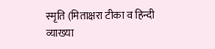स्मृति (मिताक्षरा टीका व हिन्दी व्याख्या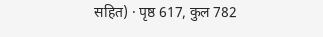सहित) · पृष्ठ 617, कुल 782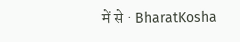में से · BharatKosha